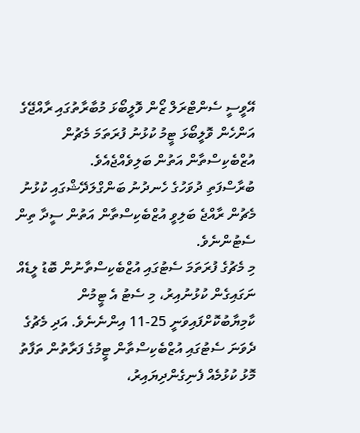އޭވީސީ ސެންޓްރަލް ޒޯން ވޮލީބޯޅަ މުބާރާތުގައި ރާއްޖޭގެ އަންހެން ވޮލީބޯޅަ ޓީމު ކުޅުނު ފުރަތަމަ މެޗުން އުޒްބެކިސްތާން އަތުން ބަލިވެއްޖެއެވެ.
ބުރާސްފަތި ދުވަހުގެ ހެނދުނު ބަންގްލަދޭޝްގައި ކުޅުނު މެޗުން ރާއްޖެ ބަލިވީ އުޒްބެކިސްތާން އަތުން ސީދާ ތިން ސެޓުންނެވެ.
މި މެޗުގެ ފުރަތަމަ ސެޓުގައި އުޒްބެކިސްތާނުން ބޮޑު ލީޑެއް ނަގައިގެން ކުޅުނުއިރު، މި ސެޓު އެ ޓީމުން ކާމިޔާބުކޮށްފައިވަނީ 25-11 އިންނެނެވެ. އަދި މެޗުގެ ދެވަނަ ސެޓުގައި އުޒްބެކިސްތާން ޓީމުގެ ފަރާތުން ތަފާތު މޮޅު ކުޅުމެއް ފެނިގެންދިޔައިރު،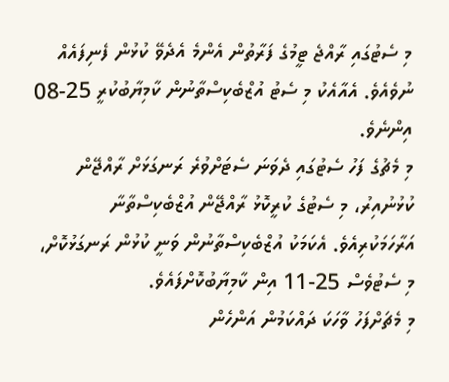މި ސެޓުގައި ރާއްޖެ ޓީމުގެ ފަރާތުން އެންމެ އެދެވޭ ކުޅުން ފެނިފައެއް ނުވެއެވެ. އެއާއެކު މި ސެޓު އުޒްބެކިސްތާނުން ކާމިޔާބުކުރީ 25-08 އިންނެވެ.
މި މެޗުގެ ފަހު ސެޓުގައި ދެވަނަ ސެޓަށްވުރެ ރަނގަޅަށް ރާއްޖޭން ކުޅުނުއިރު، މި ސެޓުގެ ކުރީކޮޅު ރާއްޖޭން އުޒްބެކިސްތާނާ އަރާހަމަކުރިއެވެ. އެކަމަކު އުޒްބެކިސްތާނުން ވަނީ ކުޅުން ރަނގަޅުކޮށް، މި ސެޓުވެސް 25-11 އިން ކާމިޔާބުކޮށްފައެވެ.
މި މެޗަށްފަހު ވާހަކަ ދައްކަމުން އަންހެން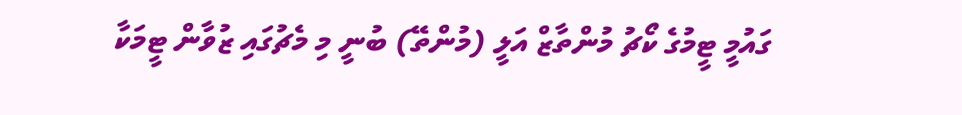ގައުމީ ޓީމުގެ ކޯޗު މުންތާޒް އަލީ (މުންތޭ) ބުނީ މި މެޗުގައި ޒުވާން ޓީމަކާ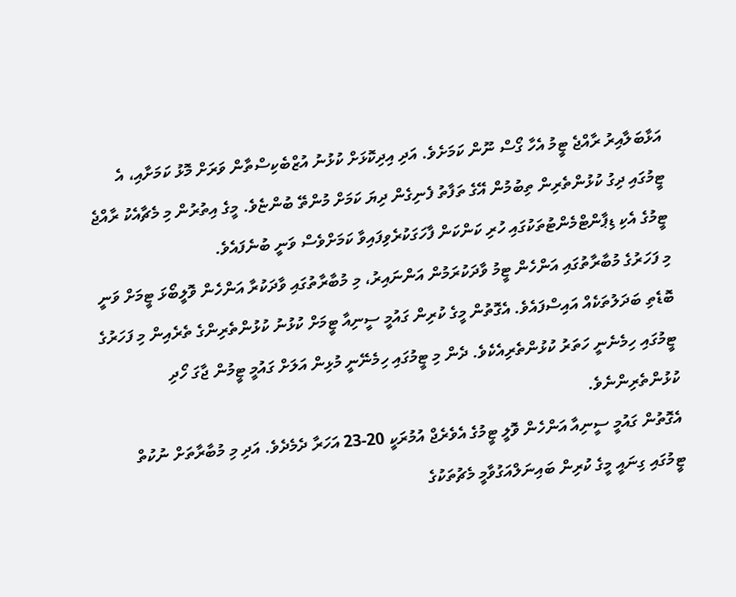އަޅާބަލާއިރު ރާއްޖެ ޓީމު އެހާ ގޯސް ނޫން ކަމަށެވެ. އަދި އިދިކޮޅަށް ކުޅުނު އުޒްބެކިސްތާން ވަރަށް މޮޅު ކަމަށާއި، އެ ޓީމުގައި ދިގު ކުޅުންތެރިން ތިބުމުން އޭގެ ތަފާތު ފެނިގެން ދިޔަ ކަމަށް މުންތޭ ބުންޏެވެ. މީގެ އިތުރުން މި މެޗާއެކު ރާއްޖެ ޓީމުގެ އެކި ޑިޕާންޓްމެންޓުތަކުގައި ހުރި ކަންކަން ފާހަގަކުރެވިފައިވާ ކަމަށްވެސް ވަނީ ބުނެފައެވެ.
މި ފަހަރުގެ މުބާރާތުގައި އަންހެން ޓީމު ވާދަކުރަމުން އަންނައިރު، މި މުބާރާތުގައި ވާދަކުރާ އަންހެން ވޮލީބޯޅަ ޓީމަށް ވަނީ ބޮޑެތި ބަދަލުތަކެއް އައިސްފައެވެ. އެގޮތުން މީގެ ކުރިން ގައުމީ ސީނިއާ ޓީމަށް ކުޅުނު ކުޅުންތެރިންގެ ތެރެއިން މި ފަހަރުގެ ޓީމުގައި ހިމެނެނީ ހަތަރު ކުޅުންތެރިއެކެވެ. ދެން މި ޓީމުގައި ހިމެނޭނީ މުޅިން އަލަށް ގައުމީ ޓީމުން ޖާގަ ހޯދި ކުޅުންތެރިންނެވެ.
އެގޮތުން ގައުމީ ސީނިއާ އަންހެން ވޮލީ ޓީމުގެ އެވެރެޖް އުމުރަކީ 20-23 އަހަރާ ދެމެދެވެ. އަދި މި މުބާރާތަށް ނުކުތް ޓީމުގައި ގިނައީ މީގެ ކުރިން ބައިނަލްއަގުވާމީ މެޗުތަކުގެ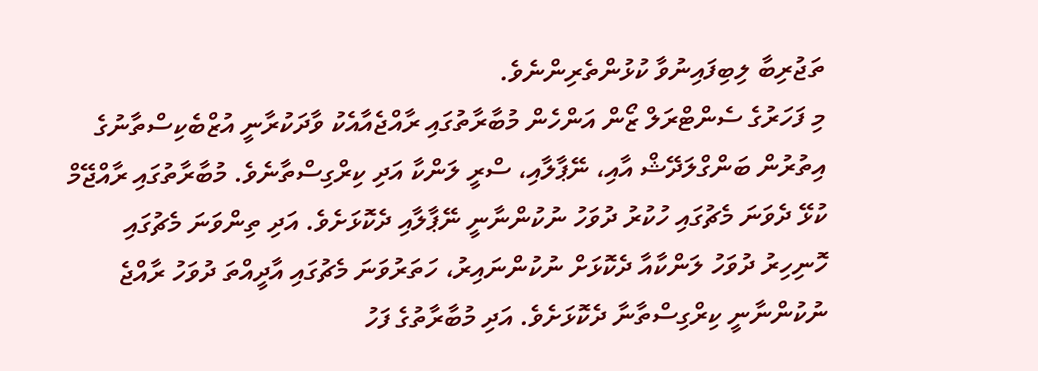ތަޖުރިބާ ލިބިފައިނުވާ ކުޅުންތެރިންނެވެ.
މި ފަހަރުގެ ސެންޓްރަލް ޒޯން އަންހެން މުބާރާތުގައި ރާއްޖެއާއެކު ވާދަކުރާނީ އުޒްބެކިސްތާނުގެ އިތުރުން ބަންގްލަދޭޝް އާއި، ނޭޕާލާއި، ސްރީ ލަންކާ އަދި ކިރްގިސްތާނެވެ. މުބާރާތުގައި ރާއްޖޭމް ކުޅޭ ދެވަނަ މެޗުގައި ހުކުރު ދުވަހު ނުކުންނާނީ ނޭޕާލާއި ދެކޮޅަށެވެ. އަދި ތިންވަނަ މެޗުގައި ހޮނިހިރު ދުވަހު ލަންކާއާ ދެކޮޅަށް ނުކުންނައިރު، ހަތަރުވަނަ މެޗުގައި އާދީއްތަ ދުވަހު ރާއްޖެ ނުކުންނާނީ ކިރްގިސްތާނާ ދެކޮޅަށެވެ. އަދި މުބާރާތުގެ ފަހު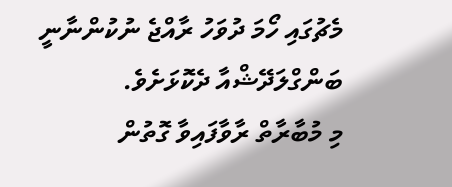މެޗުގައި ހޯމަ ދުވަހު ރާއްޖެ ނުކުންނާނީ ބަންގްލަދޭޝްއާ ދެކޮޅަށެވެ.
މި މުބާރާތް ރާވާފައިވާ ގޮތުން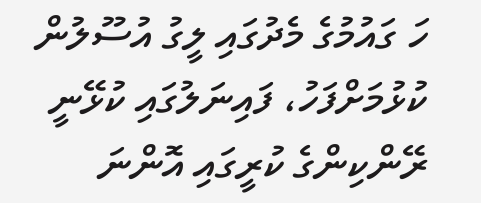ހަ ގައުމުގެ މެދުގައި ލީގު އުސޫލުން ކުޅުމަށްފަހު، ފައިނަލުގައި ކުޅޭނީ ރޭންކިންގެ ކުރީގައި އޮންނަ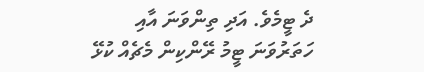ދެ ޓީމެވެ. އަދި ތިންވަނަ އާއި ހަތަރުވަނަ ޓީމު ރޭންކިން މެޗެއް ކުޅޭ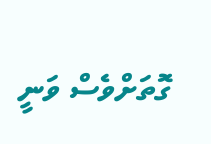ގޮތަށްވެސް ވަނީ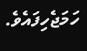ހަމަޖެހިފައެވެ.